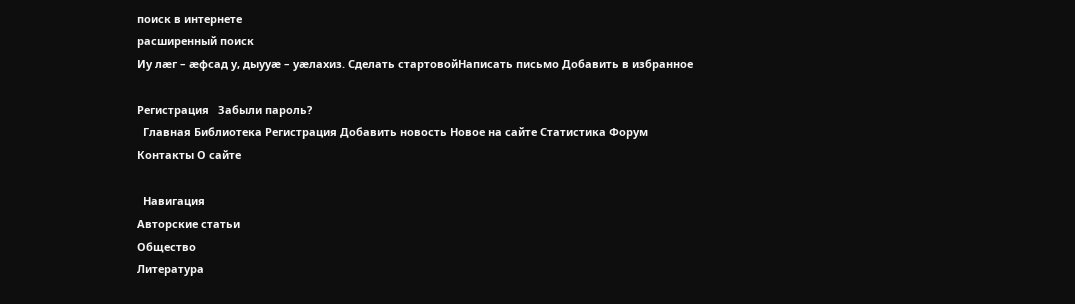поиск в интернете
расширенный поиск
Иу лæг – æфсад у, дыууæ – уæлахиз. Сделать стартовойНаписать письмо Добавить в избранное

Регистрация   Забыли пароль?
  Главная Библиотека Регистрация Добавить новость Новое на сайте Статистика Форум Контакты О сайте

  Навигация
Авторские статьи
Общество
Литература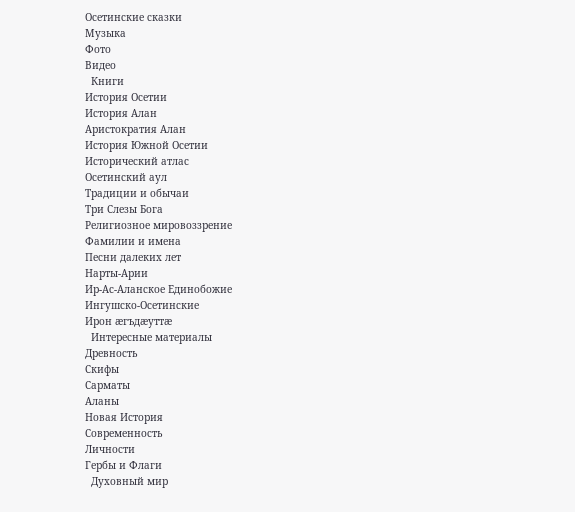Осетинские сказки
Музыка
Фото
Видео
  Книги
История Осетии
История Алан
Аристократия Алан
История Южной Осетии
Исторический атлас
Осетинский аул
Традиции и обычаи
Три Слезы Бога
Религиозное мировоззрение
Фамилии и имена
Песни далеких лет
Нарты-Арии
Ир-Ас-Аланское Единобожие
Ингушско-Осетинские
Ирон æгъдæуттæ
  Интересные материалы
Древность
Скифы
Сарматы
Аланы
Новая История
Современность
Личности
Гербы и Флаги
  Духовный мир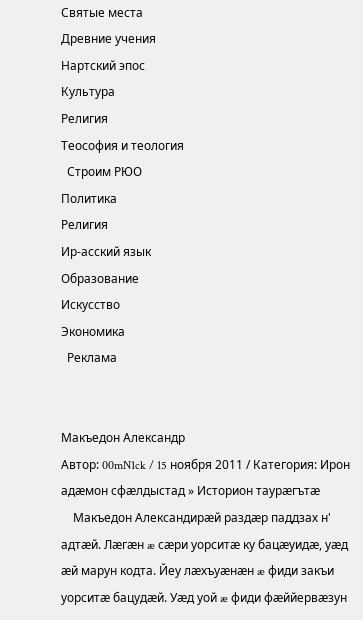Святые места
Древние учения
Нартский эпос
Культура
Религия
Теософия и теология
  Строим РЮО
Политика
Религия
Ир-асский язык
Образование
Искусство
Экономика
  Реклама


Макъедон Александр
Автор: 00mN1ck / 15 ноября 2011 / Категория: Ирон адæмон сфæлдыстад » Историон таурæгътæ
    Макъедон Александирæй раздæр паддзах н' адтæй. Лæгæн æ сæри уорситæ ку бацæуидæ, уæд æй марун кодта. Йеу лæхъуæнæн æ фиди закъи уорситæ бацудæй. Уæд уой æ фиди фæййервæзун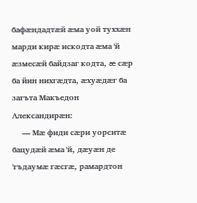бафæндадтæй æма уой туххæн марди кирæ искодта æма 'й æзмесæй байдзаг кодта, æ сæр ба йин нихгæдта, æхуæдæг ба загъта Макъедон Александирæн:
     — Мæ фиди сæри уорситæ бацудæй æма 'й, дæуæн де 'гъдаумæ гæсгæ, рамардтон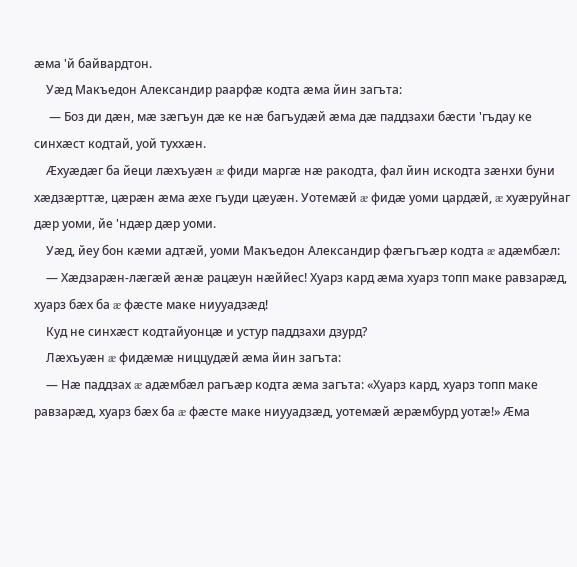æма 'й байвардтон.
    Уæд Макъедон Александир раарфæ кодта æма йин загъта:
     — Боз ди дæн, мæ зæгъун дæ ке нæ багъудæй æма дæ паддзахи бæсти 'гъдау ке синхæст кодтай, уой туххæн.
    Æхуæдæг ба йеци лæхъуæн æ фиди маргæ нæ ракодта, фал йин искодта зæнхи буни хæдзæрттæ, цæрæн æма æхе гъуди цæуæн. Уотемæй æ фидæ уоми цардæй, æ хуæруйнаг дæр уоми, йе 'ндæр дæр уоми.
    Уæд, йеу бон кæми адтæй, уоми Макъедон Александир фæгъгъæр кодта æ адæмбæл:
    — Хæдзарæн-лæгæй æнæ рацæун нæййес! Хуарз кард æма хуарз топп маке равзарæд, хуарз бæх ба æ фæсте маке ниууадзæд!
    Куд не синхæст кодтайуонцæ и устур паддзахи дзурд?
    Лæхъуæн æ фидæмæ ниццудæй æма йин загъта:
    — Нæ паддзах æ адæмбæл рагъæр кодта æма загъта: «Хуарз кард, хуарз топп маке равзарæд, хуарз бæх ба æ фæсте маке ниууадзæд, уотемæй æрæмбурд уотæ!» Æма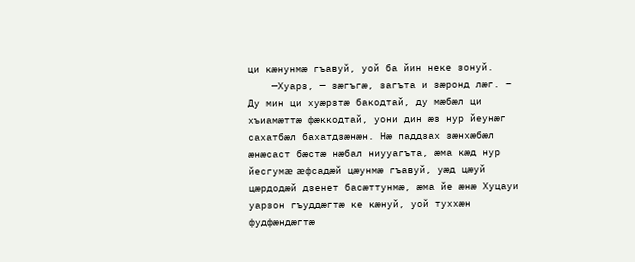ци кæнунмæ гъавуй, уой ба йин неке зонуй.
    —Хуарз, — зæгъгæ, загъта и зæронд лæг. – Ду мин ци хуæрзтæ бакодтай, ду мæбæл ци хъиамæттæ фæккодтай, уони дин æз нур йеунæг сахатбæл бахатдзæнæн. Нæ паддзах зæнхæбæл æнæсаст бæстæ нæбал ниууагъта, æма кæд нур йесгумæ æфсадæй цæунмæ гъавуй, уæд цæуй цæрдодæй дзенет басæттунмæ, æма йе æнæ Хуцауи уарзон гъуддæгтæ ке кæнуй, уой туххæн фудфæндæгтæ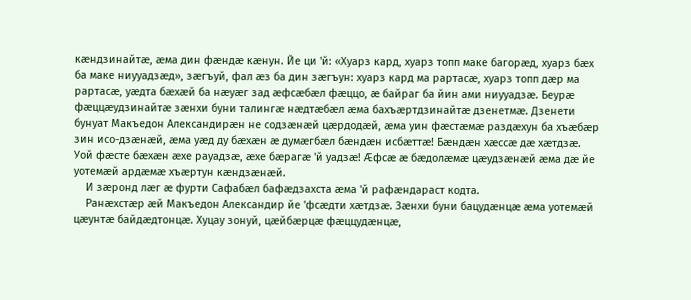кæндзинайтæ, æма дин фæндæ кæнун. Йе ци 'й: «Хуарз кард, хуарз топп маке багорæд, хуарз бæх ба маке ниууадзæд», зæгъуй, фал æз ба дин зæгъун: хуарз кард ма рартасæ, хуарз топп дæр ма рартасæ, уæдта бæхæй ба нæуæг зад æфсæбæл фæццо, æ байраг ба йин ами ниууадзæ. Беурæ фæццæудзинайтæ зæнхи буни талингæ нæдтæбæл æма бахъæртдзинайтæ дзенетмæ. Дзенети бунуат Макъедон Александирæн не содзæнæй цæрдодæй, æма уин фæстæмæ раздæхун ба хъæбæр зин исо-дзæнæй, æма уæд ду бæхæн æ думæгбæл бæндæн исбæттæ! Бæндæн хæссæ дæ хæтдзæ. Уой фæсте бæхæн æхе рауадзæ, æхе бæрагæ 'й уадзæ! Æфсæ æ бæдолæмæ цæудзæнæй æма дæ йе уотемæй ардæмæ хъæртун кæндзæнæй.
    И зæронд лæг æ фурти Сафабæл бафæдзахста æма 'й рафæндараст кодта.
    Ранæхстæр æй Макъедон Александир йе 'фсæдти хæтдзæ. Зæнхи буни бацудæнцæ æма уотемæй цæунтæ байдæдтонцæ. Хуцау зонуй, цæйбæрцæ фæццудæнцæ,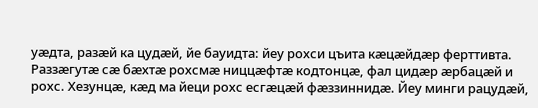уæдта, разæй ка цудæй, йе бауидта: йеу рохси цъита кæцæйдæр ферттивта. Раззæгутæ сæ бæхтæ рохсмæ ниццæфтæ кодтонцæ, фал цидæр æрбацæй и рохс. Хезунцæ, кæд ма йеци рохс есгæцæй фæззиннидæ. Йеу минги рацудæй,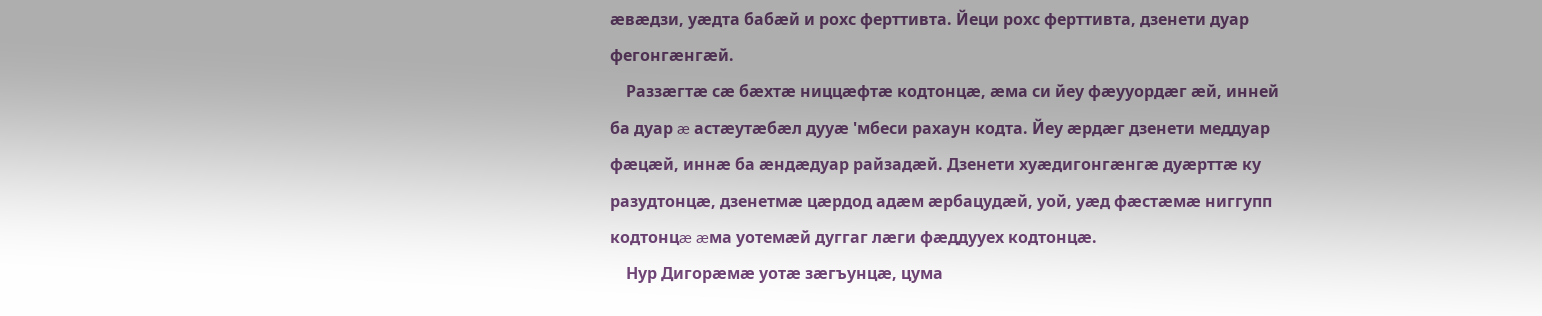æвæдзи, уæдта бабæй и рохс ферттивта. Йеци рохс ферттивта, дзенети дуар фегонгæнгæй.
    Раззæгтæ сæ бæхтæ ниццæфтæ кодтонцæ, æма си йеу фæууордæг æй, инней ба дуар æ астæутæбæл дууæ 'мбеси рахаун кодта. Йеу æрдæг дзенети меддуар фæцæй, иннæ ба æндæдуар райзадæй. Дзенети хуæдигонгæнгæ дуæрттæ ку разудтонцæ, дзенетмæ цæрдод адæм æрбацудæй, уой, уæд фæстæмæ ниггупп кодтонцæ æма уотемæй дуггаг лæги фæддууех кодтонцæ.
    Нур Дигорæмæ уотæ зæгъунцæ, цума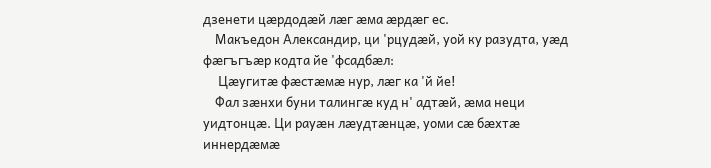дзенети цæрдодæй лæг æма æрдæг ес.
    Макъедон Александир, ци 'рцудæй, уой ку разудта, уæд фæгъгъæр кодта йе 'фсадбæл:
     Цæугитæ фæстæмæ нур, лæг ка 'й йе!
    Фал зæнхи буни талингæ куд н' адтæй, æма неци уидтонцæ. Ци рауæн лæудтæнцæ, уоми сæ бæхтæ иннердæмæ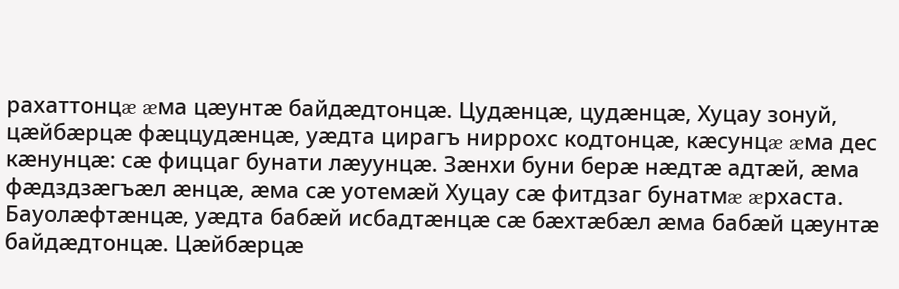рахаттонцæ æма цæунтæ байдæдтонцæ. Цудæнцæ, цудæнцæ, Хуцау зонуй, цæйбæрцæ фæццудæнцæ, уæдта цирагъ ниррохс кодтонцæ, кæсунцæ æма дес кæнунцæ: сæ фиццаг бунати лæуунцæ. Зæнхи буни берæ нæдтæ адтæй, æма фæдздзæгъæл æнцæ, æма сæ уотемæй Хуцау сæ фитдзаг бунатмæ æрхаста. Бауолæфтæнцæ, уæдта бабæй исбадтæнцæ сæ бæхтæбæл æма бабæй цæунтæ байдæдтонцæ. Цæйбæрцæ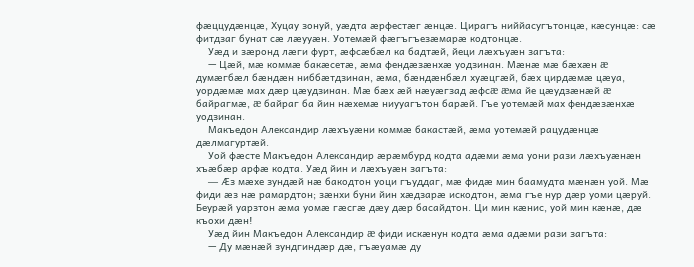фæццудæнцæ, Хуцау зонуй, уæдта æрфестæг æнцæ. Цирагъ ниййасугътонцæ, кæсунцæ: сæ фитдзаг бунат сæ лæууæн. Уотемæй фæгъгъезæмарæ кодтонцæ.
    Уæд и зæронд лæги фурт, æфсæбæл ка бадтæй, йеци лæхъуæн загъта:
    — Цæй, мæ коммæ бакæсетæ, æма фендæзæнхæ уодзинан. Мæнæ мæ бæхæн æ думæгбæл бæндæн ниббæтдзинан, æма, бæндæнбæл хуæцгæй, бæх цирдæмæ цæуа, уордæмæ мах дæр цæудзинан. Мæ бæх æй нæуæгзад æфсæ æма йе цæудзæнæй æ байрагмæ, æ байраг ба йин нæхемæ ниууагътон барæй. Гъе уотемæй мах фендæзæнхæ уодзинан.
    Макъедон Александир лæхъуæни коммæ бакастæй, æма уотемæй рацудæнцæ дæлмагуртæй.
    Уой фæсте Макъедон Александир æрæмбурд кодта адæми æма уони рази лæхъуæнæн хъæбæр арфæ кодта. Уæд йин и лæхъуæн загъта:
    — Æз мæхе зундæй нæ бакодтон уоци гъуддаг, мæ фидæ мин баамудта мæнæн уой. Мæ фиди æз нæ рамардтон; зæнхи буни йин хæдзарæ искодтон, æма гъе нур дæр уоми цæруй. Беурæй уарзтон æма уомæ гæсгæ дæу дæр басайдтон. Ци мин кæнис, уой мин кæнæ, дæ къохи дæн!
    Уæд йин Макъедон Александир æ фиди искæнун кодта æма адæми рази загъта:
    — Ду мæнæй зундгиндæр дæ, гъæуамæ ду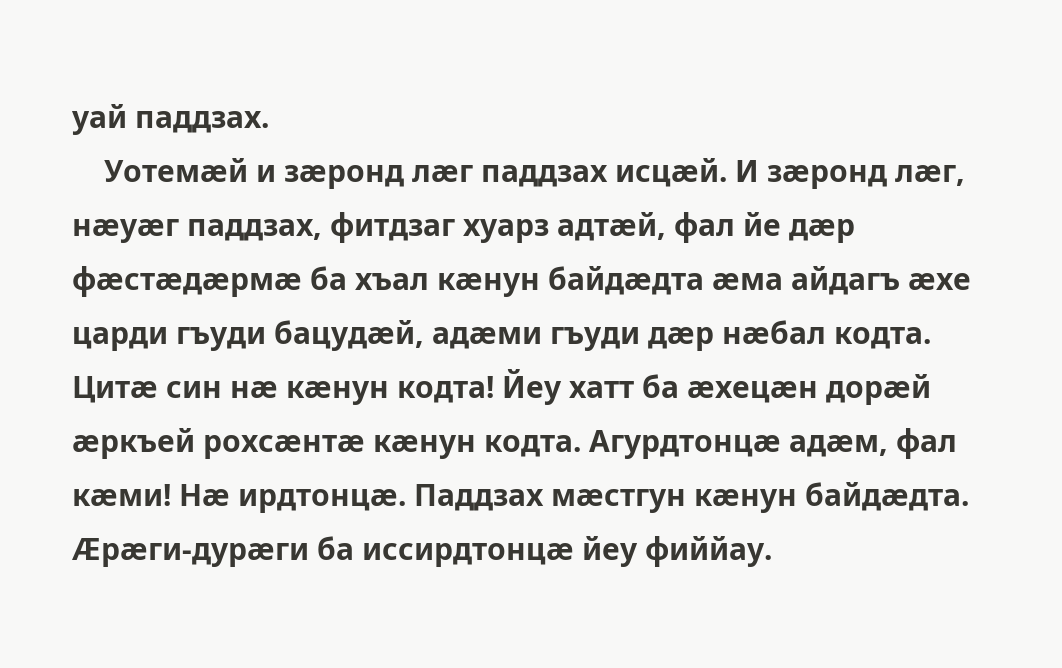уай паддзах.
    Уотемæй и зæронд лæг паддзах исцæй. И зæронд лæг, нæуæг паддзах, фитдзаг хуарз адтæй, фал йе дæр фæстæдæрмæ ба хъал кæнун байдæдта æма айдагъ æхе царди гъуди бацудæй, адæми гъуди дæр нæбал кодта. Цитæ син нæ кæнун кодта! Йеу хатт ба æхецæн дорæй æркъей рохсæнтæ кæнун кодта. Агурдтонцæ адæм, фал кæми! Нæ ирдтонцæ. Паддзах мæстгун кæнун байдæдта. Æрæги-дурæги ба иссирдтонцæ йеу фиййау.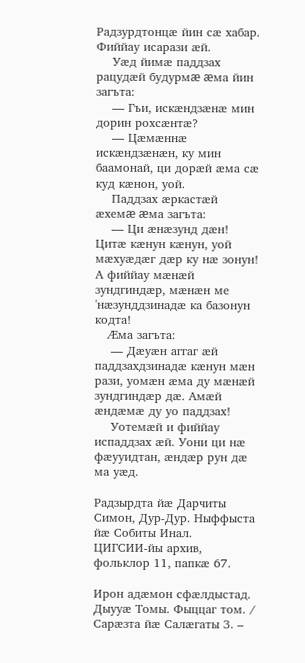Радзурдтонцæ йин сæ хабар. Фиййау исарази æй.
    Уæд йимæ паддзах рацудæй будурмæ æма йин загъта:
    — Гъи, искæндзæнæ мин дорин рохсæнтæ?
    — Цæмæннæ искæндзæнæн, ку мин баамонай, ци дорæй æма сæ куд кæнон, уой.
    Паддзах æркастæй æхемæ æма загъта:
    — Ци æнæзунд дæн! Цитæ кæнун кæнун, уой мæхуæдæг дæр ку нæ зонун! А фиййау мæнæй зундгиндæр, мæнæн ме 'нæзунддзинадæ ка базонун кодта!
    Æма загъта:
    — Дæуæн аггаг æй паддзахдзинадæ кæнун мæн рази, уомæн æма ду мæнæй зундгиндæр дæ. Амæй æндæмæ ду уо паддзах!
    Уотемæй и фиййау испаддзах æй. Уони ци нæ фæууидтан, æндæр рун дæ ма уæд.

Радзырдта йæ Дарчиты Симон, Дур-Дур. Ныффыста йæ Собиты Инал.
ЦИГСИИ-йы архив, фольклор 11, папкæ 67.

Ирон адæмон сфæлдыстад. Дыууæ Томы. Фыццаг том. / Сарæзта йæ Салæгаты З. –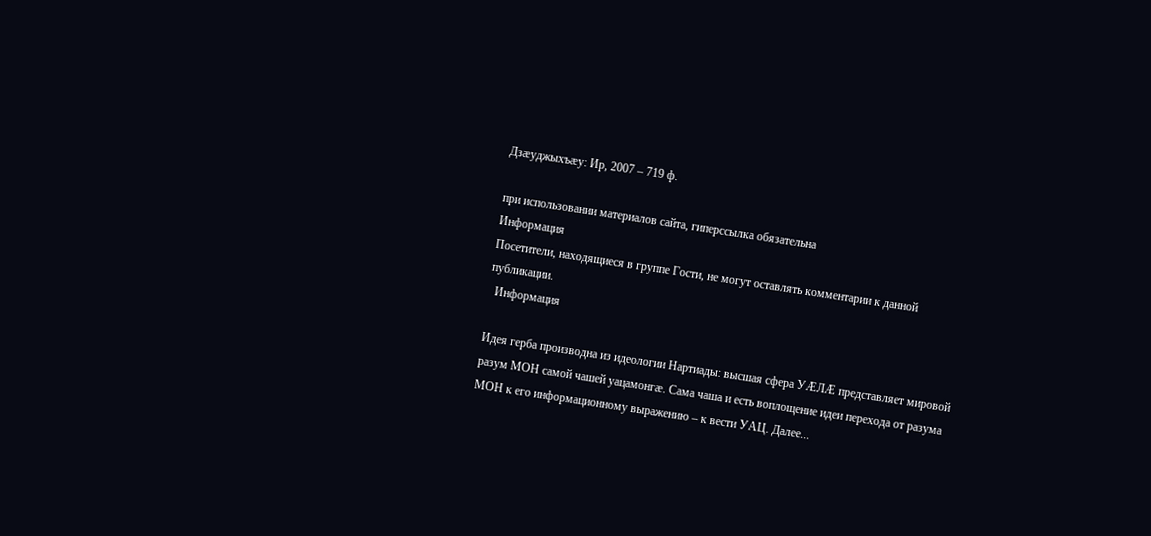Дзæуджыхъæу: Ир, 2007 – 719 ф.

при использовании материалов сайта, гиперссылка обязательна
Информация
Посетители, находящиеся в группе Гости, не могут оставлять комментарии к данной публикации.
  Информация

Идея герба производна из идеологии Нартиады: высшая сфера УÆЛÆ представляет мировой разум МОН самой чашей уацамонгæ. Сама чаша и есть воплощение идеи перехода от разума МОН к его информационному выражению – к вести УАЦ. Далее...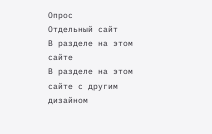Опрос
Отдельный сайт
В разделе на этом сайте
В разделе на этом сайте с другим дизайном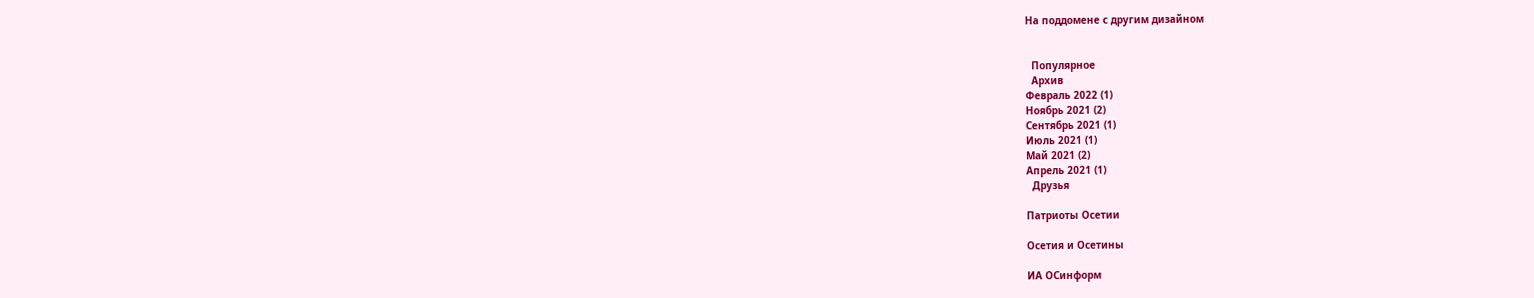На поддомене с другим дизайном


  Популярное
  Архив
Февраль 2022 (1)
Ноябрь 2021 (2)
Сентябрь 2021 (1)
Июль 2021 (1)
Май 2021 (2)
Апрель 2021 (1)
  Друзья

Патриоты Осетии

Осетия и Осетины

ИА ОСинформ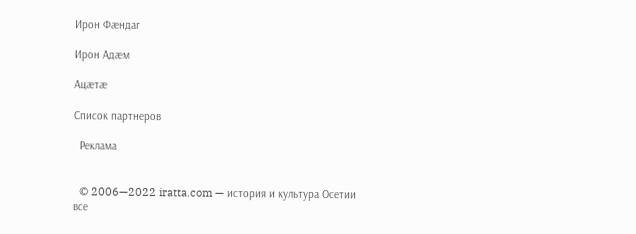Ирон Фæндаг

Ирон Адæм

Ацæтæ

Список партнеров

  Реклама


  © 2006—2022 iratta.com — история и культура Осетии
все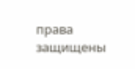права защищены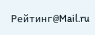Рейтинг@Mail.ru